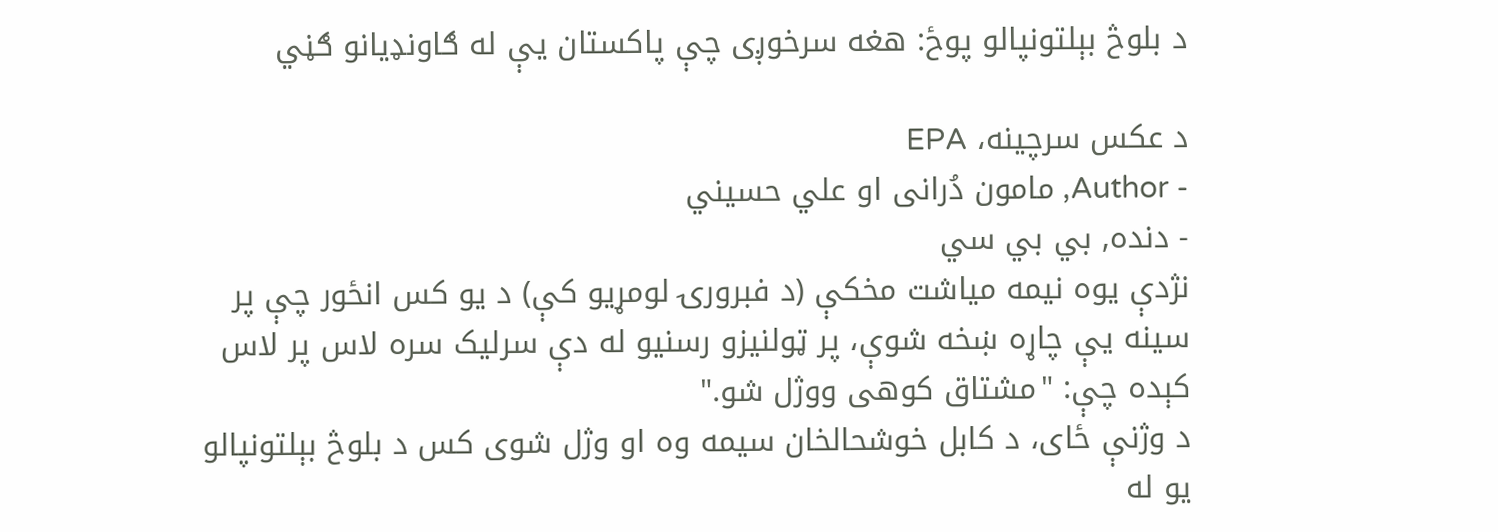د بلوڅ بېلتونپالو پوځ: هغه سرخوږی چې پاکستان یې له ګاونډیانو ګڼي

د عکس سرچینه، EPA
- Author, مامون دُرانی او علي حسيني
- دنده, بي بي سي
نژدې یوه نیمه میاشت مخکې (د فبرورۍ لومړيو کې) د یو کس انځور چې پر سینه یې چاړه ښخه شوې، پر ټولنیزو رسنیو له دې سرليک سره لاس پر لاس کېده چې: "مشتاق کوهی ووژل شو."
د وژنې ځای، د کابل خوشحالخان سیمه وه او وژل شوی کس د بلوڅ بېلتونپالو یو له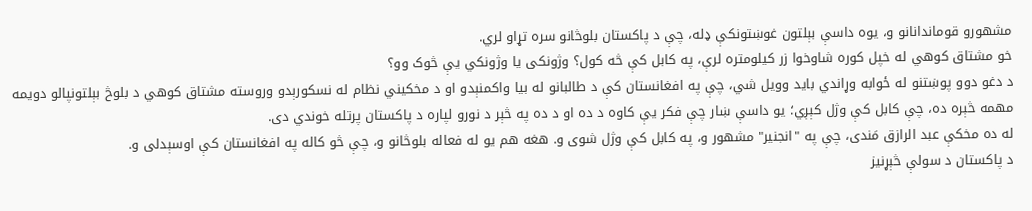مشهورو قوماندانانو و، يوه داسې بېلتون غوښتونکې ډله، چې د پاکستان بلوڅانو سره تړاو لري.
خو مشتاق کوهي له خپل کوره شاوخوا زر کیلومتره لرې، په کابل کې څه کول؟ وژونکی یا وژونکي یې څوک وو؟
د دغو دوو پوښتنو له ځوابه وړاندي باید وویل شي، چې په افغانستان کې د طالبانو له بیا واکمنېدو او د مخکیني نظام له نسکورېدو وروسته مشتاق کوهي د بلوڅ بېلتونپالو دویمه مهمه څېره ده، چې کابل کې وژل کېږي؛ يو داسې ښار چې فکر یې کاوه د ده او د ده په څېر د نورو لپاره د پاکستان پرتله خوندي دی.
له ده مخکې عبد الرازق مَندی، چې په "انجنیر" مشهور و، په کابل کې وژل شوی و. هغه هم یو له فعاله بلوڅانو و، چې څو کاله په افغانستان کې اوسېدلی و.
د پاکستان د سولې څېړنيز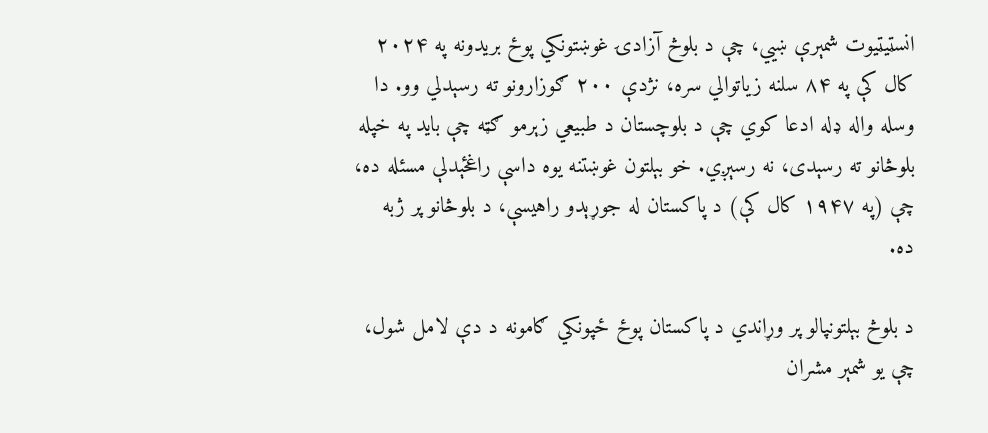انسټیټیوت شمېرې ښيي، چې د بلوڅ آزادۍ غوښتونکي پوځ بریدونه په ۲۰۲۴ کال کې په ۸۴ سلنه زیاتوالي سره، نژدې ۲۰۰ ګوزارونو ته رسېدلي وو. دا وسله واله ډله ادعا کوي چې د بلوچستان د طبیعي زېرمو ګټه چې باید په خپله بلوڅانو ته رسېدی، نه رسېږي. خو بېلتون غوښتنه يوه داسې راغځېدلې مسئله ده، چې (په ۱۹۴۷ کال کې) د پاکستان له جوړېدو راهیسې، د بلوڅانو پر ژبه ده.

د بلوڅ بېلتونپالو پر وړاندي د پاکستان پوځ ځپونکي ګامونه د دې لامل شول، چې یو شمېر مشران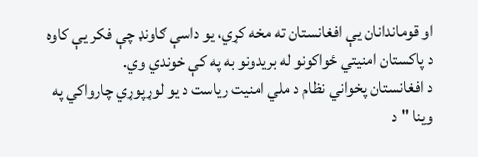او قوماندانان یې افغانستان ته مخه کړي، يو داسې ګاونډ چې فکر یې کاوه د پاکستان امنیتي ځواکونو له بریدونو به په کې خوندي وي.
د افغانستان پخواني نظام د ملي امنیت ریاست د یو لوړپوړي چارواکي په وینا "د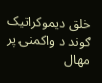خلق ديموکراتیک ګوند د واکمنۍ پر مهال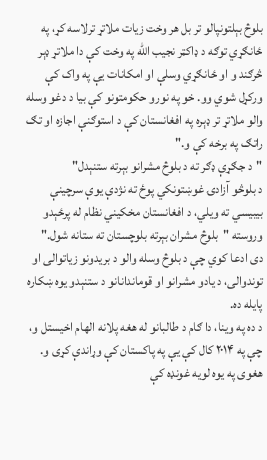بلوڅ بېلتونپالو تر بل هر وخت زیات ملاتړ ترلاسه کړ، په ځانګړي توګه د ډاکټر نجیب الله په وخت کې دا ملاتړ ډېر څرګند و او ځانګړي وسلې او امکانات یې په واک کې ورکړل شوي وو. خو په نورو حکومتونو کې بيا د دغو وسله والو ملاتړ تر ډېره په افغانستان کې د استوګنې اجازه او تګ راتګ په برخه کې و."
"د جګړې ډګر ته د بلوڅ مشرانو بېرته ستنېدل"
د بلوڅو آزادۍ غوښتونکي پوځ ته نژدې یوې سرچینې بيبيسي ته ویلي، د افغانستان مخکیني نظام له پرځېدو وروسته "بلوڅ مشران بېرته بلوچستان ته ستانه شول."
دی ادعا کوي چې د بلوڅ وسله والو د بریدونو زیاتوالی او توندوالی، د یادو مشرانو او قوماندانانو د ستنېدو یوه ښکاره پایله ده.
د ده په وینا، دا ګام د طالبانو له هغه پلانه الهام اخیستل و، چې په ۲۰۱۴ کال کې یې په پاکستان کې وړاندې کړی و.
هغوی په یوه لویه غونډه کې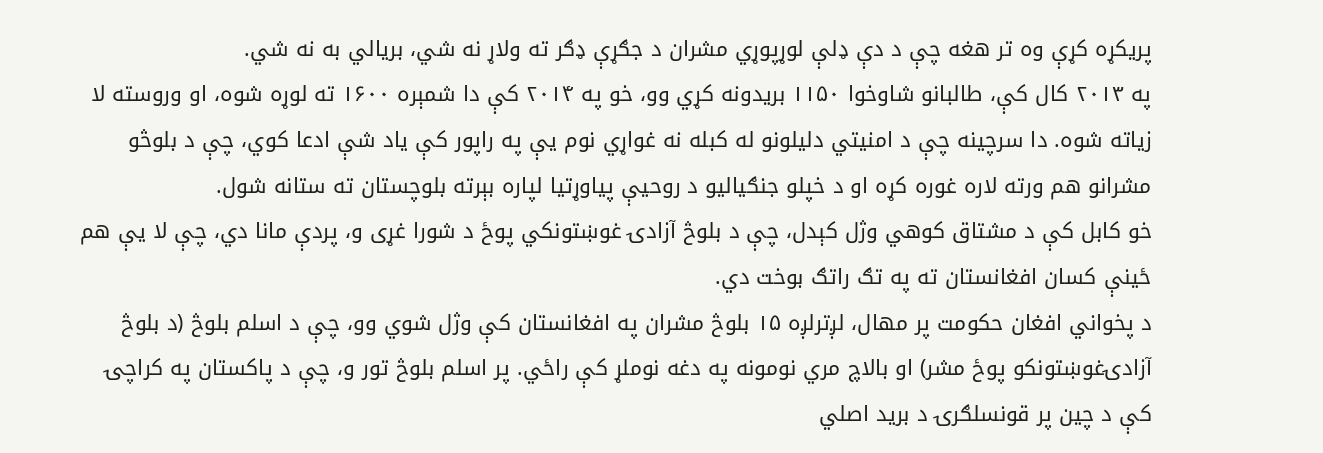پریکړه کړې وه تر هغه چې د دې ډلې لوړپوړي مشران د جګړې ډګر ته ولاړ نه شي، بریالي به نه شي.
په ۲۰۱۳ کال کې، طالبانو شاوخوا ۱۱۵۰ بریدونه کړي وو، خو په ۲۰۱۴ کې دا شمېره ۱۶۰۰ ته لوړه شوه، او وروسته لا زیاته شوه. دا سرچینه چې د امنیتي دلیلونو له کبله نه غواړي نوم یې په راپور کې یاد شې ادعا کوي، چې د بلوڅو مشرانو هم ورته لاره غوره کړه او د خپلو جنګیالیو د روحیې پیاوړتیا لپاره بېرته بلوچستان ته ستانه شول.
خو کابل کې د مشتاق کوهي وژل کېدل، چې د بلوڅ آزادۍ غوښتونکي پوځ د شورا غړی و، پردې مانا دي، چې لا یې هم ځینې کسان افغانستان ته په تګ راتګ بوخت دي.
د پخواني افغان حکومت پر مهال، لږترلږه ۱۵ بلوڅ مشران په افغانستان کې وژل شوي وو، چې د اسلم بلوڅ (د بلوڅ آزادۍغوښتونکو پوځ مشر) او بالاچ مري نومونه په دغه نوملړ کې راځي. پر اسلم بلوڅ تور و، چې د پاکستان په کراچۍ کې د چین پر قونسلګرۍ د برید اصلي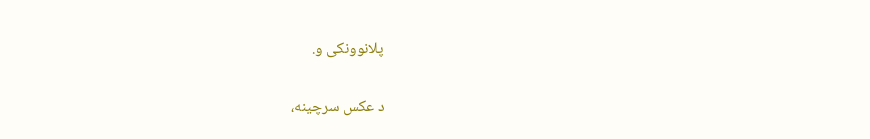پلانوونکی و.

د عکس سرچینه،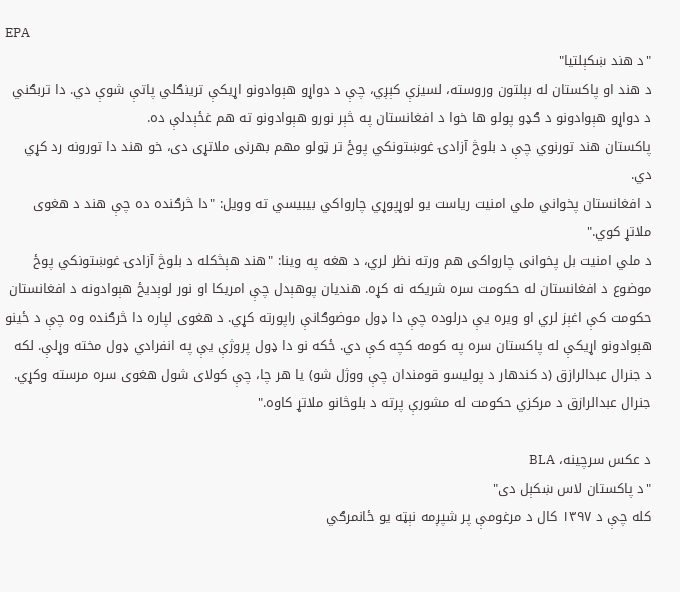EPA
"د هند ښکېلتیا"
د هند او پاکستان له بېلتون وروسته، لسیزې کېږي، چې د دواړو هېوادونو اړیکې ترینګلي پاتې شوې دي. دا تربګني د دواړو هېوادونو د ګډو پولو ها خوا د افغانستان په څېر نورو هېوادونو ته هم غځېدلې ده.
پاکستان هند تورنوي چې د بلوڅ آزادۍ غوښتونکي پوځ تر ټولو مهم بهرنی ملاتړی دی، خو هند دا تورونه رد کړي دي.
د افغانستان پخواني ملي امنیت ریاست یو لوړپوړي چارواکي بيبيسي ته وویل: "دا څرګنده ده چې هند د هغوی ملاتړ کوي."
د ملي امنیت بل پخوانی چارواکی هم ورته نظر لري، د هغه په وینا: "هند هېڅکله د بلوڅ آزادۍ غوښتونکي پوځ موضوع د افغانستان له حکومت سره شريکه نه کړه. هندیان پوهېدل چې امریکا او نور لوېدیځ هېوادونه د افغانستان حکومت کې اغېز لري او ویره یې درلوده چې دا ډول موضوګانې راپورته کړي. د هغوی لپاره دا څرګنده وه چې د ځینو هېوادونو اړیکې له پاکستان سره په کومه کچه کې دي. ځکه نو دا ډول پروژې یې په انفرادي ډول مخته وړلې. لکه د جنرال عبدالرازق (د کندهار د پولیسو قومندان چې ووژل شو) یا هر چا، چې کولای شول هغوی سره مرسته وکړي. جنرال عبدالرازق د مرکزي حکومت له مشورې پرته د بلوڅانو ملاتړ کاوه."

د عکس سرچینه، BLA
"د پاکستان لاس ښکېل دی"
کله چې د ۱۳۹۷ کال د مرغومې پر شپږمه نېټه یو ځانمرګي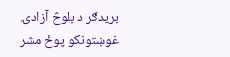بریدګر د بلوڅ آزادۍ غوښتونکو پوځ مشر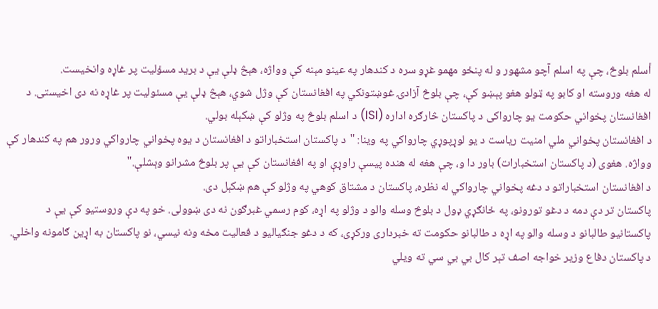أسلم بلوڅ، چې په اسلم آچو مشهور و له پنځو مهمو غړو سره د کندهار په عینو مېنه کې وواژه، هېڅ ډلې یې د برید مسؤلیت پر غاړه وانخیست.
له هغه وروسته او کابو په ټولو هغو پېښو کې، چې بلوڅ آزادۍ غوښتونکي په افغانستان کې وژل شوي، هېڅ ډلې یې مسئولیت پر غاړه نه دی اخیستی. د افغانستان پخواني حکومت یو چارواکی د پاکستان څارګره اداره (ISI) د اسلم بلوڅ په وژلو کې ښکېله بولي.
د افغانستان پخواني ملي امنیت ریاست د یو لوړپوړي چارواکي په وینا: "د پاکستان استخباراتو د افغانستان د یوه پخواني چارواکي ورور هم په کندهار کې وواژه. هغوی (د پاکستان استخبارات) باور دا و، چې هغه له هنده پیسې راوړې او په افغانستان کې یې پر بلوڅ مشرانو وېشلې."
د افغانستان استخباراتو د دغه پخواني چارواکي له نظره، پاکستان د مشتاق کوهي په وژلو کې هم ښکېل دی.
پاکستان تر دې دمه د دغو تورونو، په ځانګړي ډول د بلوڅ وسله والو د وژلو په اړه، کوم رسمي غبرګون نه دی ښوولی. خو په دې وروستیو کې یې د پاکستانيو طالبانو د وسله والو په اړه د طالبانو حکومت ته خبرداری ورکړی، که د دغو جنګیالیو د فعالیت مخه ونه نیسي، نو پاکستان به اړین ګامونه واخلي.
د پاکستان دفاع وزیر خواجه اصف تېر کال بي بي سي ته ویلي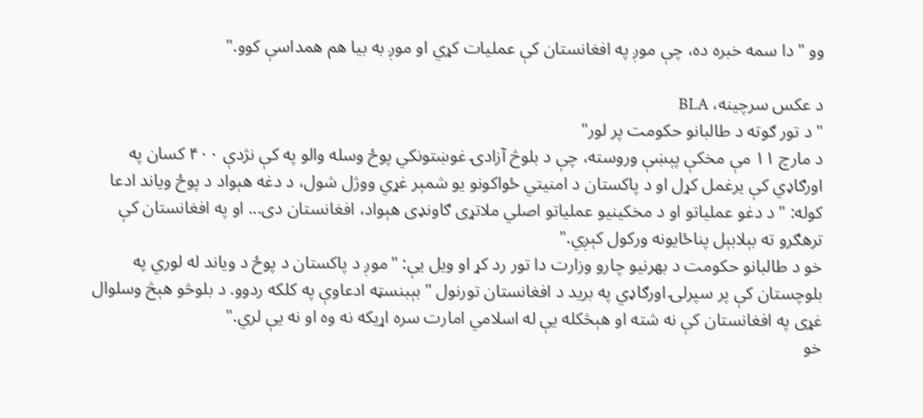وو "دا سمه خبره ده، چې موږ په افغانستان کې عملیات کړي او موږ به بیا هم همداسې کوو."

د عکس سرچینه، BLA
"د تور ګوته د طالبانو حکومت پر لور"
د مارچ ۱۱ مې مخکې پېښې وروسته، چې د بلوڅ آزادۍ غوښتونکي پوځ وسله والو په کې نژدې ۴۰۰ کسان په اورګاډي کې یرغمل کړل او د پاکستان د امنیتي ځواکونو یو شمېر غړي ووژل شول، د دغه هېواد د پوځ ویاند ادعا کوله: "د دغو عملیاتو او د مخکینیو عملیاتو اصلي ملاتړی ګاونډی هېواد، افغانستان دی... او په افغانستان کې ترهګرو ته بېلابېل پناځایونه ورکول کېږي."
خو د طالبانو حکومت د بهرنیو چارو وزارت دا تور رد کړ او ویل یې: "موږ د پاکستان د پوځ د ویاند له لوري په بلوچستان کې پر سپرلۍ اورګاډي په برید د افغانستان تورنول "بېبنسټه ادعاوې په کلکه ردوو. د بلوڅو هېڅ وسلوال غړی په افغانستان کې نه شته او هېڅکله یې له اسلامي امارت سره اړیکه نه وه او نه یې لري."
خو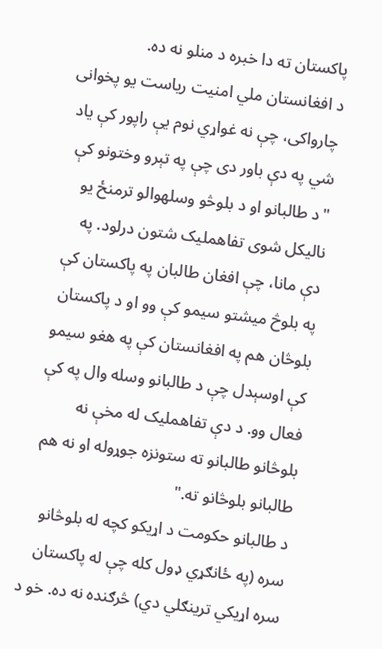پاکستان ته دا خبره د منلو نه ده.
د افغانستان ملي امنیت ریاست یو پخوانی چارواکی، چې نه غواړي نوم یې راپور کې یاد شي په دې باور دی چې په تېرو وختونو کې "د طالبانو او د بلوڅو وسلهوالو ترمنځ یو نالیکل شوی تفاهملیک شتون درلود. په دې مانا، چې افغان طالبان په پاکستان کې په بلوڅ میشتو سیمو کې وو او د پاکستان بلوڅان هم په افغانستان کې په هغو سیمو کې اوسېدل چې د طالبانو وسله وال په کې فعال وو. د دې تفاهملیک له مخې نه بلوڅانو طالبانو ته ستونزه جوړوله او نه هم طالبانو بلوڅانو ته."
د طالبانو حکومت د اړیکو کچه له بلوڅانو سره (په ځانګړي ډول کله چې له پاکستان سره اړیکي ترینګلي دي) څرګنده نه ده. خو د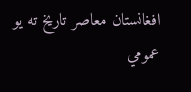افغانستان معاصر تاریخ ته یو عمومي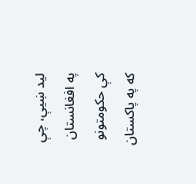ليد ښیې، چې په افغانستان کې حکومتونو که په پاکستان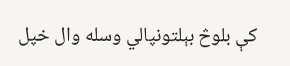کې بلوڅ بېلتونپالي وسله وال خپل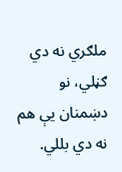ملګري نه دي ګڼلي، نو دښمنان یې هم نه دي بللي.